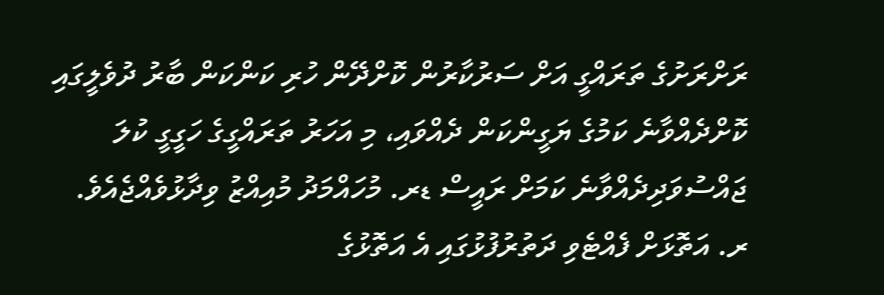ރަށްރަށުގެ ތަރައްގީ އަށް ސަރުކާރުން ކޮށްދޭން ހުރި ކަންކަން ބާރު ދުވެލީގައި ކޮށްދެއްވާނެ ކަމުގެ ޔަގީންކަން ދެއްވައި، މި އަހަރު ތަރައްގީގެ ހަގީގީ ކުލަ ޖައްސުވަދިދެއްވާނެ ކަމަށް ރައީސް ޑރ. މުހައްމަދު މުއިއްޒު ވިދާޅުވެއްޖެއެވެ.
ރ. އަތޮޅަށް ފެއްޓެވި ދަތުރުފުޅުގައި އެ އަތޮޅުގެ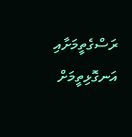ރަސްގެތީމަށާއި އަނގޮޅިތީމަށް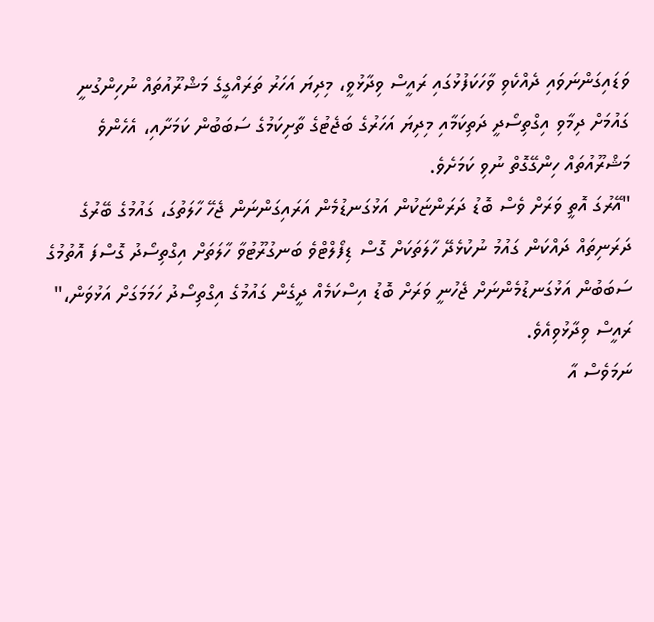ވަޑައިގަންނަވައި ދެއްކެވި ވާހަކަފުޅުގައި ރައީސް ވިދާޅުވީ، މިދިޔަ އަހަރު ތަރައްގީގެ މަޝްރޫއުތައް ނުހިންގުނީ ގައުމަށް ދިމާވި އިގްތިސޯދީ ދަތިކަމާއި މިދިޔަ އަހަރުގެ ބަޖެޓުގެ ތާށިކަމުގެ ސަބަބުން ކަމަށާއި، އެހެންވެ މަޝްރޫއުތައް ހިންގޭގޮތް ނުވި ކަމަށެވެ.
"އޭރުގަ އޮތީ ވަރަށް ވެސް ބޮޑު ދަރަންޏަކުން އަޅުގަނޑުމެން އަރައިގަންނަން ޖެހޭ ހާލަތުގަ، ގައުމުގެ ބޭރުގެ ދަރަނިތައް ދައްކަން ގައުމު ނުކުޅެދޭ ހާލަތަކަށް ގޮސް ޑިފޯލްޓްވެ ބަނގުރޫޓުވާ ހާލަތަށް އިގްތިސޯދު ގޮސްފަ އޮތުމުގެ ސަބަބުން އަޅުގަނޑުމެންނަށް ޖެހުނީ ވަރަށް ބޮޑު އިސްކަމެއް ދީގެން ގައުމުގެ އިގްތިސޯދު ހަމަމަގަށް އަޅުވަން،" ރައީސް ވިދާޅުވިއެވެ.
ނަމަވެސް އާ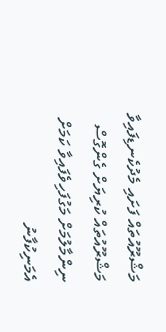މަޝްރޫއުތައް ފަށައި މެދުކެނޑިފައިވާ މަޝްރޫއުތައް ކުރިޔަށް ގެންގޮސް ނިންމާލުމަށް މަގުފަހިވެފައިވާ ކަމަށް އެމަނިކުފާނު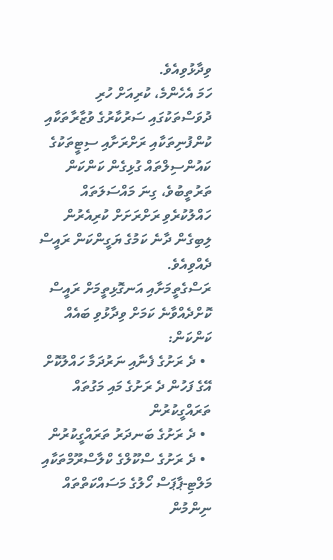ވިދާޅުވިއެވެ.
ހަމަ އެހެންމެ، ކުރިއަށް ހުރި ދުވަސްތަކުގައި ސަރުކާރުގެ ވުޒާރާތަކާއި ކުންފުނިތަކާއި ރަށްރަށާއި ސިޓީތަކުގެ ކައުންސިލްތައް ގުޅިގެން ކަންކަން ތަރުތީބުވެ، ގިނަ މައްސަލަތައް ހައްލުކުރެވި ރަށްރަށަށް ކުރިއެރުން ލިބިގެން ދާނެ ކަމުގެ ޔަގީންކަން ރައީސް ދެއްވިއެވެ.
ރަސްގެތީމަށާއި އަނގޮޅިތީމަށް ރައީސް ކޮށްދެއްވާނެ ކަމަށް ވިދާޅުވި ބައެއް ކަންކަން:
  • ދެ ރަށުގެ ފެނާއި ނަރުދަމާ ހައްލުކޮށް އޭގެ ފަހުން ދެ ރަށުގެ މައި މަގުތައް ތަރައްގީކުރުން
  • ދެ ރަށުގެ ބަނދަރު ތަރައްގީކުރުން
  • ދެ ރަށުގެ ސްކޫލްގެ ކްލާސްރޫމްތަކާއި މަލްޓި-ޕާޕަސް ހޯލުގެ މަސައްކަތްތައް ނިންމުން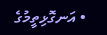• އަނގޮޅިތީމުގެ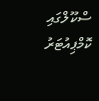ސްކޫލްގައި ކޮމްޕިއުޓަރު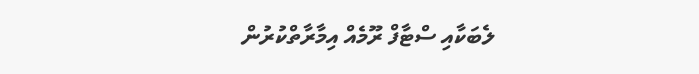ލެބަކާއި ސްޓާފް ރޫމެއް އިމާރާތްކުރުން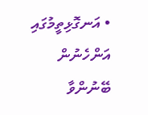• އަނގޮޅިތީމުގައި އަންހެނުން ބޭނުންވާ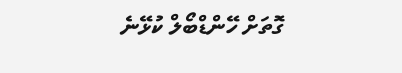ގޮތަށް ހޭންޑްބޯލް ކުޅޭނެ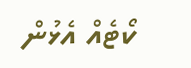ކޯޓެއް އެޅުން